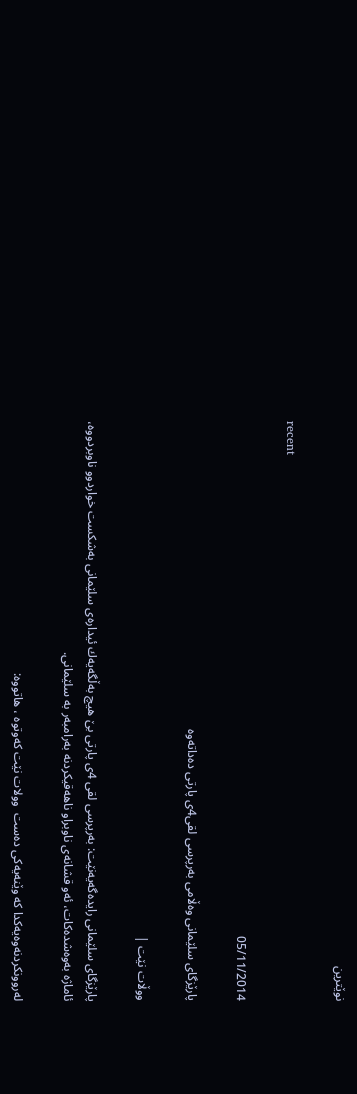نوێترین

recent

05/11/2014

پارێزگای سلێمانی‌ وه‌ڵامی‌ به‌رپرسی لقی4ی پارتی‌ ده‌داته‌وه‌

ووڵات نێت |

پارێزگای سلێمانی‌ رایده‌گه‌یه‌نێت: به‌رپرسی لقی 4ی پارتی‌ بێ هیچ به‌ڵگه‌یه‌ك ئیداره‌ی‌ سلێمانی‌ به‌شكست خواردوو ناوبردووه‌، ئاماژه‌ به‌وه‌شده‌كات، ئه‌و قشانه‌ی‌ ناوبراو ناهه‌قیكردنه‌ به‌رامبه‌ر به‌ سلێمانی‌.

له‌روونكردنه‌وه‌یه‌كدا كه‌ وێنه‌یه‌كی دەست  وولات نێت كەوتوە ، هاتووه‌: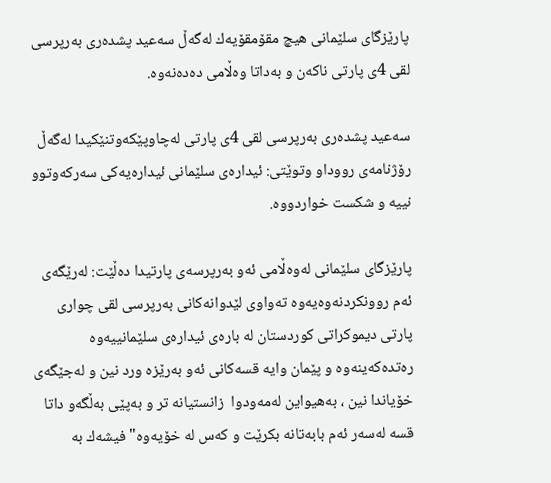پارێزگای سلێمانی‌ هیچ مقۆمقۆیه‌ك له‌گه‌ڵ سه‌عید پشده‌ری‌ به‌رپرسی لقی 4ی پارتی‌ ناكه‌ن و به‌داتا وه‌ڵامی‌ ده‌ده‌نه‌وه‌.

سه‌عید پشده‌ری به‌رپرسی لقی 4ی پارتی‌ له‌چاوپێكه‌وتنێكیدا له‌گه‌ڵ رۆژنامه‌ی‌ رووداو وتوێتی‌: ئیداره‌ی‌ سلێمانی‌ ئیداره‌یه‌كی سه‌ركه‌وتوو نییه‌ و شكست خواردووه‌.

پارێزگای سلێمانی‌ له‌وه‌ڵامی‌ ئه‌و به‌رپرسه‌ی‌ پارتیدا ده‌ڵێت: له‌رێگه‌ی ئه‌م روونكردنه‌وه‌یه‌وه‌ ته‌واوی لێدوانه‌كانی به‌رپرسی لقی چواری پارتی دیموكراتی كوردستان له‌ باره‌ی ئیداره‌ی سلێمانییه‌وه‌ ره‌تده‌كه‌ینه‌وه‌ و پێمان وایه‌ قسه‌كانی ئه‌و به‌رێزه‌ ورد نین و له‌جێگه‌ی خۆیاندا نین ، به‌هیواین له‌مه‌ودوا  زانستیانه‌ تر و به‌پێی به‌ڵگه‌و داتا قسه‌ له‌سه‌ر ئه‌م بابه‌تانه‌ بكرێت و كه‌س له‌ خۆیه‌وه‌" فیشه‌ك به‌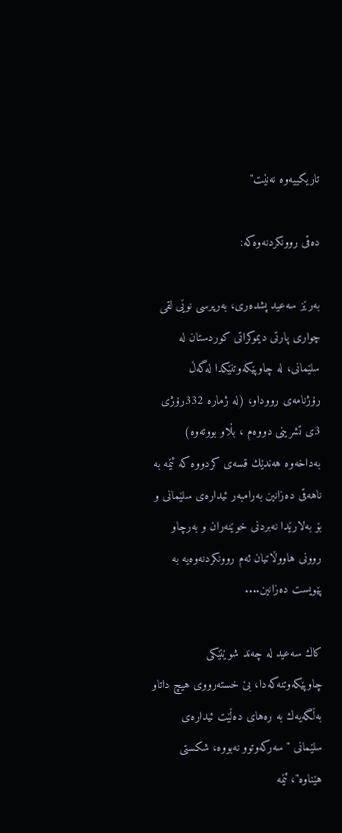تاریكییه‌وه‌ نه‌نێت"

ده‌قی روونكردنه‌وه‌كه‌:

به‌رێز سه‌عید پشده‌ری، به‌رپرسی نوێی لقی چواری پارتی دیموكراتی كوردستان له‌ سلێمانی، له‌ چاوپێكه‌وتنێكدا له‌گه‌ڵ رۆژنامه‌ی رووداو، (له‌ ژماره‌ 332رۆژی 3ی تشرینی دووه‌م ، بڵاو بووته‌وه‌) به‌داخه‌وه‌ هه‌ندێك قسه‌ی كردووه‌ كه‌ ئێمه‌ به‌ ناهه‌قی ده‌زانین به‌رامبه‌ر ئیداره‌ی سلێمانی و بۆ به‌لارێدا نه‌بردنی خوێنه‌ران و به‌رچاو روونی هاووڵاتیان ئه‌م روونكردنه‌وه‌یه‌ به‌ پێویست ده‌زانین....

كاك سه‌عید له‌ چه‌ند شوێنێكی چاوپێكه‌وتنه‌كه‌دا، بێ‌ خسته‌رووی هیچ داتاو به‌ڵگه‌یه‌ك به‌ ره‌های ده‌ڵێت ئیداره‌ی سلێمانی "سه‌ركه‌وتوو نه‌بووه‌، شكستی هێناوه‌"، ئێمه‌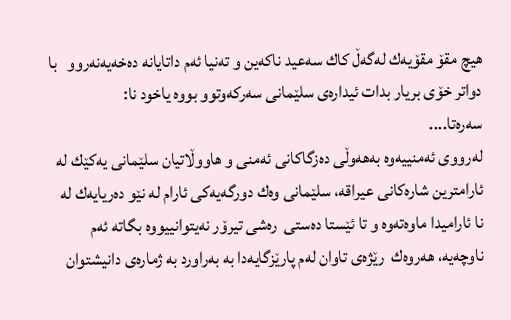هیچ مقۆ مقۆیه‌ك له‌گه‌ڵ كاك سه‌عید ناكه‌ین و ته‌نیا ئه‌م داتایانه‌ ده‌خه‌یه‌نه‌روو   با دواتر خۆی بریار بدات ئیداره‌ی سلێمانی سه‌ركه‌وتوو بووه‌ یاخود نا:
سه‌ره‌تا....
له‌رووی ئه‌منییه‌وه‌ به‌هه‌وڵی ده‌زگاكانی ئه‌منی و هاووڵاتیان سلێمانی یه‌كێك له‌ ئارامترین شاره‌كانی عیراقه‌، سلێمانی وه‌ك دورگه‌یه‌كی ئارام له‌ نێو ده‌ریایه‌ك له‌ نا ئارامیدا ماوه‌ته‌وه‌ و تا ئێستا ده‌ستی  ره‌شی تیرۆر نه‌یتوانییووه‌ بگاته‌ ئه‌م ناوچه‌یه‌، هه‌روه‌ك  رێژه‌ی تاوان له‌م پارێزگایه‌دا به‌ به‌راورد به‌ ژماره‌ی دانیشتوان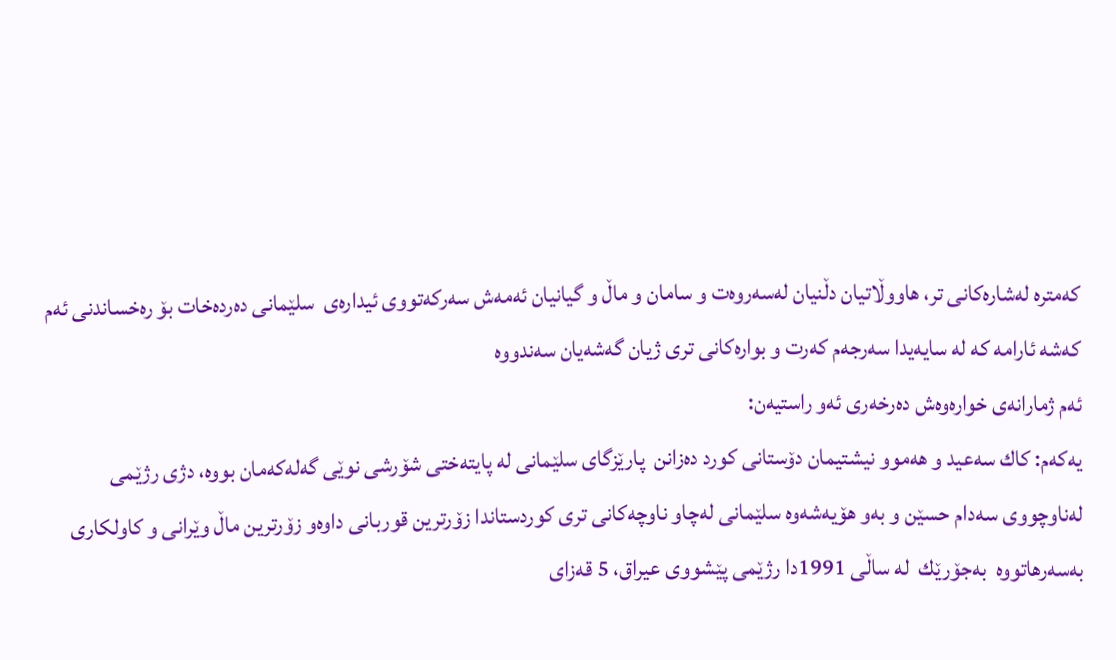كه‌متره‌ له‌شاره‌كانی تر، هاووڵاتیان دڵنیان له‌سه‌روه‌ت و سامان و ماڵ و گیانیان ئه‌مه‌ش سه‌ركه‌تووی ئیداره‌ی  سلێمانی ده‌رده‌خات بۆ ره‌خساندنی ئه‌م كه‌شه‌ ئارامه‌ كه‌ له‌ سایه‌یدا سه‌رجه‌م كه‌رت و بواره‌كانی تری ژیان گه‌شه‌یان سه‌ندووه‌
ئه‌م ژمارانه‌ی خواره‌وه‌ش ده‌رخه‌ری ئه‌و راستیه‌ن:
یه‌كه‌م: كاك سه‌عید و هه‌موو نیشتیمان دۆستانی كورد ده‌زانن  پارێزگای سلێمانی له‌ پایته‌ختی شۆرشی نوێی گه‌له‌كه‌مان بووه‌، دژی رژێمی له‌ناوچووی سه‌دام حسێن و به‌و هۆیه‌شه‌وه‌ سلێمانی له‌چاو ناوچه‌كانی تری كوردستاندا زۆرترین قوربانی داوه‌و زۆرترین ماڵ وێرانی و كاولكاری به‌سه‌رهاتووه‌  به‌جۆرێك  له‌ ساڵی 1991دا رژێمی پێشووی عیراق، 5 قه‌زای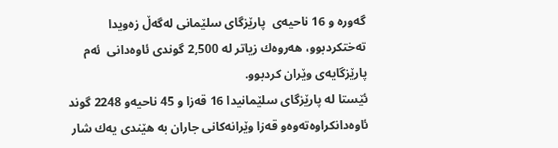گه‌وره‌ و 16 ناحیه‌ی  پارێزگای سلێمانی له‌گه‌ڵ زه‌ویدا ته‌ختكردبوو، هه‌روه‌ك زیاتر له‌ 2,500 گوندی ئاوه‌دانی  ئه‌م پارێزگایه‌ی وێران كردبوو.
ئێستا له‌ پارێزگای سلێمانیدا 16 قه‌زا و 45 ناحیه‌و 2248 گوند ئاوه‌دانكراوه‌ته‌وه‌و قه‌زا وێرانه‌كانی جاران به‌ هێندی یه‌ك شار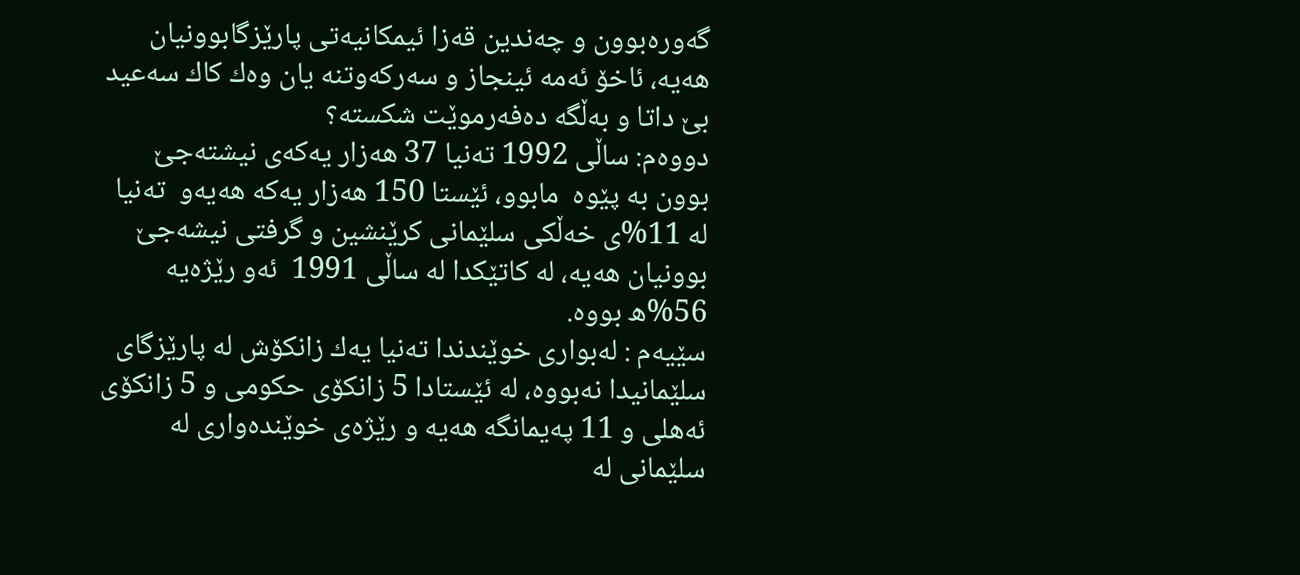گه‌وره‌بوون و چه‌ندین قه‌زا ئیمكانیه‌تی پارێزگابوونیان هه‌یه‌، ئاخۆ ئه‌مه‌ ئینجاز و سه‌ركه‌وتنه‌ یان وه‌ك كاك سه‌عید بێ‌ داتا و به‌ڵگه‌ ده‌فه‌رموێت شكسته‌؟
دووه‌م: ساڵی 1992 ته‌نیا 37 هه‌زار یه‌كه‌ی نیشته‌جێ‌ بوون به‌ پێوه‌  مابوو، ئێستا 150 هه‌زار یه‌كه‌ هه‌یه‌و  ته‌نیا له‌ 11%ی خه‌ڵكی سلێمانی كرێنشین و گرفتی نیشه‌جێ‌ بوونیان هه‌یه‌، له‌ كاتێكدا له‌ ساڵی 1991  ئه‌و رێژه‌یه‌ 56%ه‌ بووه‌.
سێیه‌م : له‌بواری خوێندندا ته‌نیا یه‌ك زانكۆش له‌ پارێزگای سلێمانیدا نه‌بووه‌، له‌ ئێستادا 5 زانكۆی حكومی و 5 زانكۆی ئه‌هلی و 11 په‌یمانگه‌ هه‌یه‌ و رێژه‌ی خوێنده‌واری له‌ سلێمانی له‌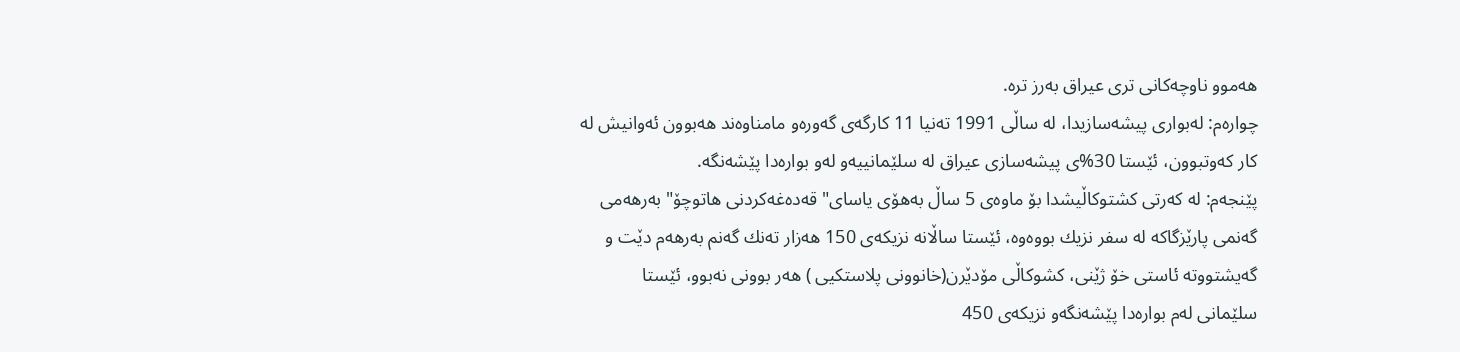هه‌موو ناوچه‌كانی تری عیراق به‌رز تره‌.
چواره‌م: له‌بواری پیشه‌سازیدا، له‌ ساڵی 1991 ته‌نیا 11 كارگه‌ی گه‌وره‌و مامناوه‌ند هه‌بوون ئه‌وانیش له‌ كار كه‌وتبوون، ئێستا 30%ی پیشه‌سازی عیراق له‌ سلێمانییه‌و له‌و بواره‌دا پێشه‌نگه‌.
پێنجه‌م: له‌ كه‌رتی كشتوكاڵیشدا بۆ ماوه‌ی 5 ساڵ به‌هۆی یاسای" قه‌ده‌غه‌كردنی هاتوچۆ" به‌رهه‌می گه‌نمی پارێزگاكه‌ له‌ سفر نزیك بووه‌وه‌، ئێستا ساڵانه‌ نزیكه‌ی 150 هه‌زار ته‌نك گه‌نم به‌رهه‌م دێت و گه‌یشتووته‌ ئاستی خۆ ژێنی، كشوكاڵی مۆدێرن(خانوونی پلاستكیی ) هه‌ر بوونی نه‌بوو، ئێستا سلێمانی له‌م بواره‌دا پێشه‌نگه‌و نزیكه‌ی 450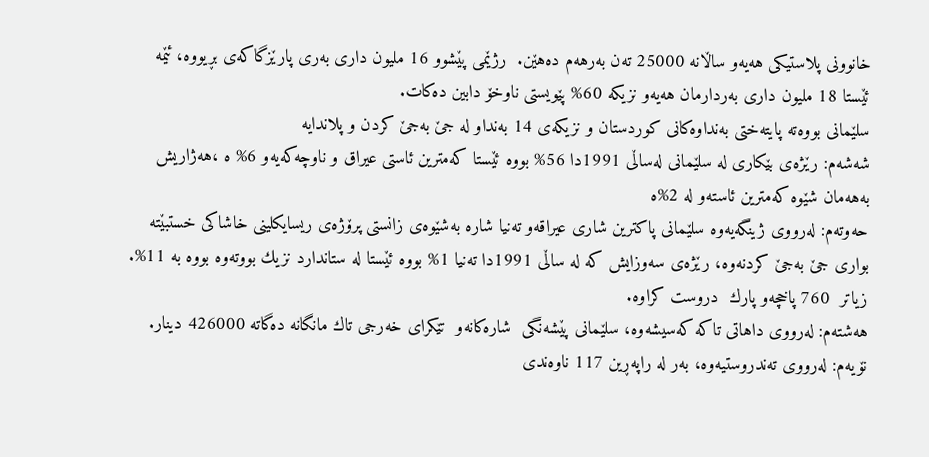خانوونی پلاستیكی هه‌یه‌و ساڵانه‌ 25000 ته‌ن به‌رهه‌م ده‌هێن.  رژێمی پێشوو 16 ملیون داری به‌ری پارێزگاكه‌ی بڕیووه‌، ئێمه‌ ئێستا 18 ملیون داری به‌ردارمان هه‌یه‌و نزیكه‌ 60% پێویستی ناوخۆ دابین ده‌كات.
سلێمانی بووه‌ته‌ پایته‌ختی به‌نداوه‌كانی كوردستان و نزیكه‌ی 14 به‌نداو له‌ جێ‌ به‌جێ‌ كردن و پلاندایه‌
شه‌شه‌م: رێژه‌ی بێكاری له‌ سلێمانی له‌ساڵی 1991دا 56% بووه‌ ئێستا كه‌مترین ئاستی عیراق و ناوچه‌كه‌یه‌و 6% ه‌ ،هه‌ژاریش به‌هه‌مان شێوه‌ كه‌مترین ئاسته‌و له‌ 2%ه‌
حه‌وته‌م: له‌رووی ژینگه‌یه‌وه‌ سلێمانی پاكترین شاری عیراقه‌و ته‌نیا شاره‌ به‌شێوه‌ی زانستی پرۆژه‌ی ریسایكلینی خاشاكی خستبێته‌ بواری جێ‌ به‌جێ‌ كردنه‌وه‌، رێژه‌ی سه‌وزایش كه‌ له‌ ساڵی 1991دا ته‌نیا 1% بووه‌ ئێستا له‌ ستاندارد نزیك بووته‌وه‌ بووه‌ به‌ 11%. زیاتر  760 پاخچه‌و پارك  دروست كراوه‌.
هه‌شته‌م: له‌رووی داهاتی تاكه‌ كه‌سیشه‌وه‌، سلێمانی پێشه‌نگی  شاره‌كانه‌و  تێكرای خه‌رجی تاك مانگانه‌ ده‌گاته‌ 426000 دینار.
نۆیه‌م: له‌رووی ته‌ندروستیه‌وه‌، به‌ر له‌ راپه‌ڕین 117 ناوه‌ندی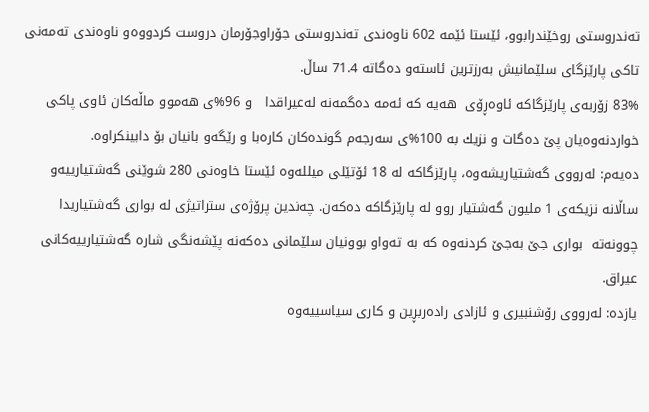ته‌ندروستی روخێندرابوو، ئێستا ئێمه‌ 602 ناوه‌ندی ته‌ندروستی جۆراوجۆرمان دروست كردووه‌و ناوه‌ندی ته‌مه‌نی تاكی پارێزگای سلێمانیش به‌رزترین ئاسته‌و ده‌گاته‌ 71.4 ساڵ.
83% زۆربه‌ی پارێزگاكه‌ ئاوه‌ڕۆی  هه‌یه‌ كه‌ ئه‌مه‌ ده‌گمه‌نه‌ له‌عیراقدا   و 96%ی هه‌موو ماڵه‌كان ئاوی پاكی خواردنه‌وه‌یان پێ‌ ده‌گات و نزیك به‌ 100%ی سه‌رجه‌م گونده‌كان كاره‌با و رێگه‌و بانیان بۆ دابینكراوه‌.
ده‌یه‌م: له‌رووی گه‌شتیاریشه‌وه‌، پارێزگاكه‌ له‌ 18 ئۆتێلی میلله‌وه‌ ئێستا خاوه‌نی 280 شوێنی گه‌شتیارییه‌و ساڵانه‌ نزیكه‌ی 1 ملیون گه‌شتیار روو له‌ پارێزگاكه‌ ده‌كه‌ن. چه‌ندین پرۆژه‌ی ستراتیژی له‌ بواری گه‌شتیاریدا چوونه‌ته‌  بواری جێ‌ به‌جێ‌ كردنه‌وه‌ كه‌ به‌ ته‌واو بوونیان سلێمانی ده‌كه‌نه‌ پێشه‌نگی شاره‌ گه‌شتیارییه‌كانی عیراق.
یازده‌: له‌رووی رۆشنبیری و ئازادی راده‌ربڕین و كاری سیاسییه‌وه‌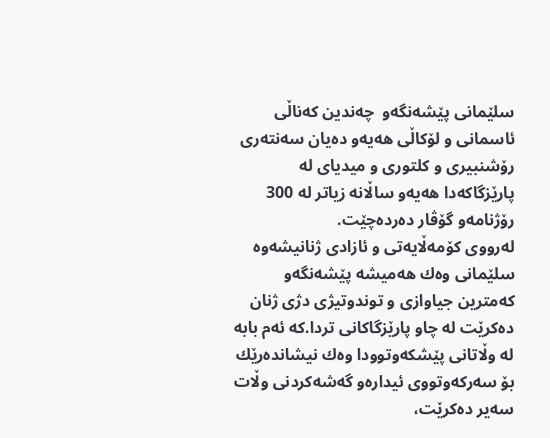سلێمانی پێشه‌نگه‌و  چه‌ندین كه‌ناڵی ئاسمانی و لۆكاڵی هه‌یه‌و ده‌یان سه‌نته‌ری رۆشنبیری و كلتوری و میدیای له‌ پارێزگاكه‌دا هه‌یه‌و ساڵانه‌ زیاتر له‌ 300 رۆژنامه‌و گۆڤار ده‌رده‌چێت.
له‌رووی كۆمه‌ڵایه‌تی و ئازادی ژنانیشه‌وه‌ سلێمانی وه‌ك هه‌میشه‌ پێشه‌نگه‌و كه‌مترین جیاوازی و توندوتیژی دژی ژنان ده‌كرێت له‌ چاو پارێزگاكانی تردا.كه‌ ئه‌م بابه‌ له‌ وڵاتانی پێشكه‌وتوودا وه‌ك نیشانده‌رێك بۆ سه‌ركه‌وتووی ئیداره‌و گه‌شه‌كردنی وڵات سه‌یر ده‌كرێت،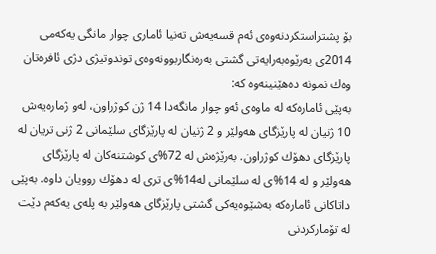بۆ پشتراستكردنه‌وه‌ی ئه‌م قسه‌یه‌ش ته‌نیا ئاماری چوار مانگی یه‌كه‌می 2014ی به‌رێوه‌به‌رایه‌تی گشتی به‌ره‌نگاربوونه‌وه‌ی توندوتیژی دژی ئافره‌تان وه‌ك نمونه‌ ده‌هێنینه‌وه‌ كه‌:
به‌پێی ئاماره‌كه‌ له‌ ماوه‌ی ئه‌و چوار مانگه‌دا 14 ژن كوژراون، له‌و ژماره‌یه‌ش 10 ژنیان له‌ پارێزگای هه‌ولێر و 2 ژنیان له‌ پارێزگای سلێمانی 2 ژنی تریان له‌ پارێزگای دهۆك كوژراون. به‌رێژه‌ش له‌ 72%ی كوشتنه‌كان له‌ پارێزگای هه‌ولێر و له‌ 14%ی له‌ سلێمانی له‌14%ی تری له‌ دهۆك روویان داوه‌. به‌پێی داتاكانی ئاماره‌كه‌ به‌شێوه‌یه‌كی گشتی پارێزگای هه‌ولێر به‌ پله‌ی یه‌كه‌م دێت له‌ تۆماركردنی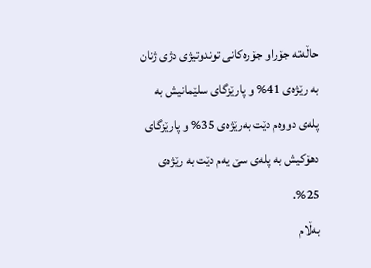حاڵه‌ته‌ جۆراو جۆره‌كانی توندوتیژی دژی ژنان به‌ رێژه‌ی 41% و پارێزگای سلێمانیش به‌ پله‌ی دووه‌م دێت به‌رێژه‌ی 35% و پارێزگای دهۆكیش به‌ پله‌ی سێ‌ یه‌م دێت به‌ رێژه‌ی 25%.
به‌ڵام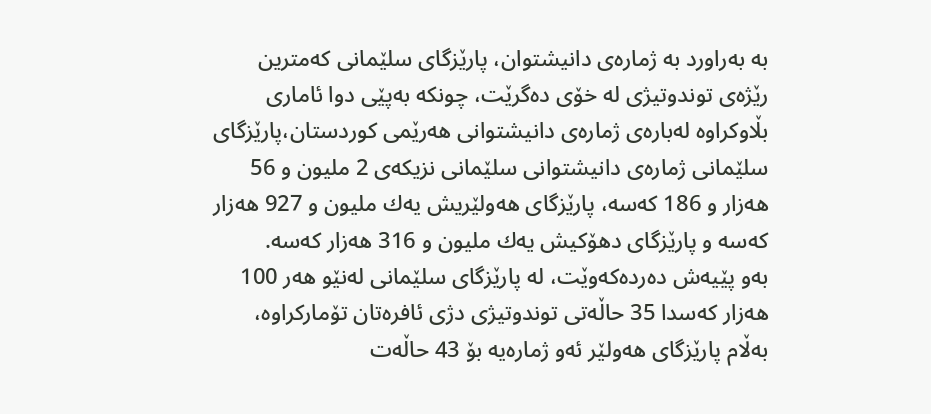به‌ به‌راورد به‌ ژماره‌ی دانیشتوان، پارێزگای سلێمانی كه‌مترین رێژه‌ی توندوتیژی له‌ خۆی ده‌گرێت، چونكه‌ به‌پێی دوا ئاماری بڵاوكراوه‌ له‌باره‌ی ژماره‌ی دانیشتوانی هه‌رێمی كوردستان،پارێزگای سلێمانی ژماره‌ی دانیشتوانی سلێمانی نزیكه‌ی 2 ملیون و 56 هه‌زار و 186 كه‌سه‌، پارێزگای هه‌ولێریش یه‌ك ملیون و 927 هه‌زار كه‌سه‌ و پارێزگای دهۆكیش یه‌ك ملیون و 316 هه‌زار كه‌سه‌.
به‌و پێیه‌ش ده‌رده‌كه‌وێت، له‌ پارێزگای سلێمانی له‌نێو هه‌ر 100 هه‌زار كه‌سدا 35 حاڵه‌تی توندوتیژی دژی ئافره‌تان تۆماركراوه‌، به‌ڵام پارێزگای هه‌ولێر ئه‌و ژماره‌یه‌ بۆ 43 حاڵه‌ت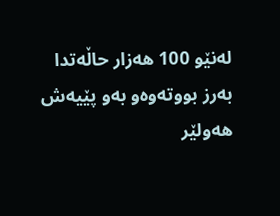له‌نێو 100 هه‌زار حاڵه‌تدا به‌رز بووته‌وه‌و به‌و پێیه‌ش هه‌ولێر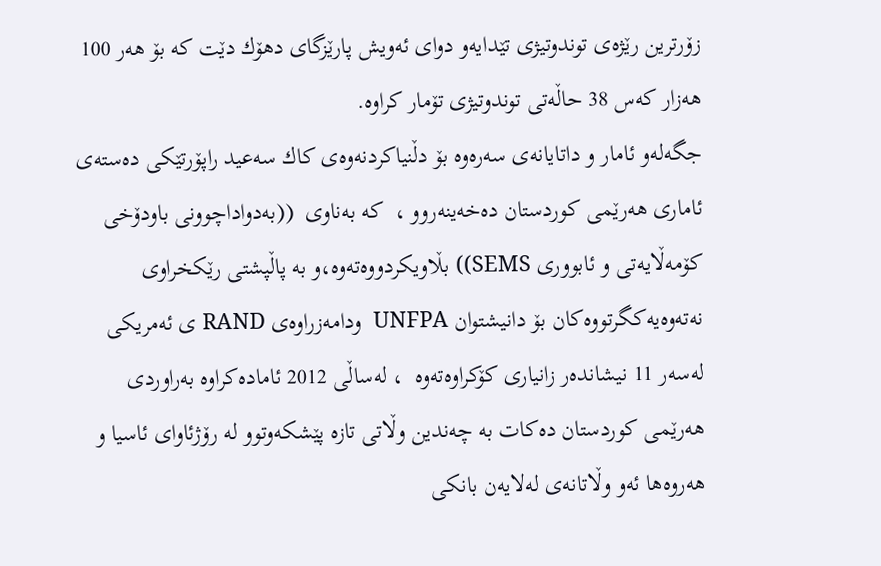زۆرترین رێژه‌ی توندوتیژی تێدایه‌و دوای ئه‌ویش پارێزگای دهۆك دێت كه‌ بۆ هه‌ر 100 هه‌زار كه‌س 38 حاڵه‌تی توندوتیژی تۆمار كراوه‌.
جگه‌له‌و ئامار و داتایانه‌ی سه‌ره‌وه‌ بۆ دڵنیاكردنه‌وه‌ی كاك سه‌عید راپۆرتێكی ده‌سته‌ی ئاماری هه‌رێمی كوردستان ده‌خه‌ینه‌روو ،  كه‌ به‌ناوی  ((به‌دواداچوونی باودۆخی كۆمه‌ڵایه‌تی و ئابووری SEMS)) بڵاویكردووه‌ته‌وه‌،و به‌ پاڵپشتی رێكخراوی نه‌ته‌وه‌یه‌كگرتووه‌كان بۆ دانیشتوان UNFPA  ودامه‌زراوه‌ی RAND ی ئه‌مریكی  له‌سه‌ر 11 نیشانده‌ر زانیاری كۆكراوه‌‌ته‌وه‌‌  ، له‌ساڵی 2012 ئاماده‌كراوه‌ به‌راوردی هه‌رێمی كوردستان ده‌كات به‌ چه‌ندین وڵاتی تازه‌ پێشكه‌وتوو له‌ رۆژئاوای ئاسیا و هه‌روه‌ها ئه‌و وڵاتانه‌ی له‌لایه‌ن بانكی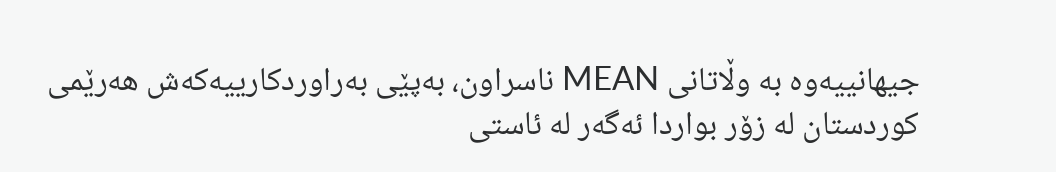جیهانییه‌وه‌ به‌ وڵاتانی MEAN ناسراون، به‌پێی به‌راوردكارییه‌كه‌ش هه‌رێمی كوردستان له‌ زۆر بواردا ئه‌گه‌ر له‌ ئاستی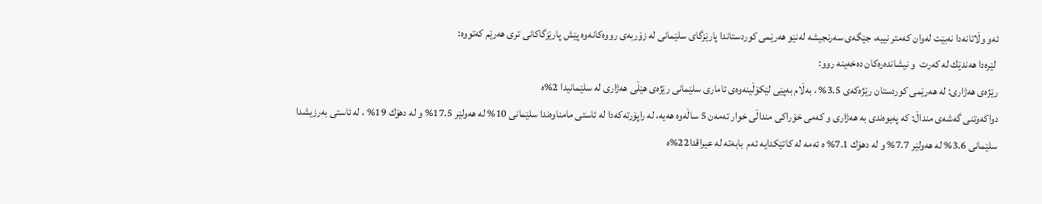ئه‌و وڵاتانه‌دا نه‌بێت له‌وان كه‌متر نییه‌، جێگه‌ی سه‌رنجیشه‌ له‌نێو هه‌رێمی كوردستاندا پارێزگای سلێمانی له‌ زۆربه‌ی رووه‌كانه‌وه‌ پێش پارێزگاكانی تری هه‌رێم كه‌تووه‌:
 لێره‌دا هه‌ندێك له‌ كه‌رت  و نیشانده‌ره‌كان ده‌خه‌ینه‌ روو:
رێژه‌ی هه‌ژاری: له‌ هه‌رێمی كوردستان رێژه‌كه‌ی 3.5% ، به‌ڵام به‌پێی لێكۆڵینه‌وه‌ی ئاماری سلێمانی رێژه‌ی هێڵی هه‌ژاری له‌ سلێمانیدا 2%ه‌
دواكه‌وتنی گه‌شه‌ی منداڵ: كه‌ په‌یوه‌ندی به‌ هه‌ژاری و كه‌می خۆراكی منداڵی خوار ته‌مه‌ن 5 ساڵه‌وه‌ هه‌یه‌، له‌ راپۆرته‌كه‌دا له‌ ئاستی مامناوه‌ندا سلێمانی 10% له‌ هه‌ولێر 17.5% و له‌ دهۆك 19% ، له‌ ئاستی به‌رزیشدا سلێمانی 3.6% له‌ هه‌ولێر 7.7% و له‌ دهۆك 7.1% ه‌ ئه‌مه‌ له‌ كاتێكدایه‌ ئه‌م  بابه‌ته‌ له‌ عیراقدا22%ه‌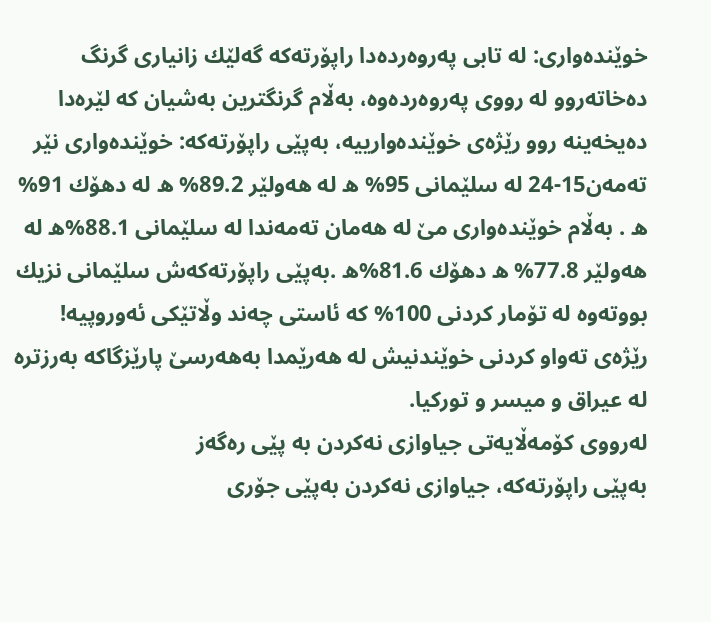خوێنده‌واری: له‌ تابی په‌روه‌رده‌دا راپۆرته‌كه‌ گه‌لێك زانیاری گرنگ ده‌خاته‌روو له‌ رووی په‌روه‌رده‌وه‌، به‌ڵام گرنگترین به‌شیان كه‌ لێره‌دا ده‌یخه‌ینه‌ روو رێژه‌ی خوێنده‌وارییه‌، به‌پێی راپۆرته‌كه‌: خوێنده‌واری نێر ته‌مه‌ن15-24 له‌ سلێمانی 95% ه‌ له‌ هه‌ولێر 89.2% ه‌ له‌ دهۆك 91% ه‌ . به‌ڵام خوێنده‌واری مێ‌ له‌ هه‌مان ته‌مه‌ندا له‌ سلێمانی 88.1%ه‌ له‌ هه‌ولێر 77.8% ه‌ دهۆك 81.6%ه‌ .به‌پێی راپۆرته‌كه‌ش سلێمانی نزیك بووته‌وه‌ له‌ تۆمار كردنی 100% كه‌ ئاستی چه‌ند وڵاتێكی ئه‌وروپیه‌!
رێژه‌ی ته‌واو كردنی خوێندنیش له‌ هه‌رێمدا به‌هه‌رسێ‌ پارێزگاكه‌ به‌رزتره‌ له‌ عیراق و میسر و توركیا.
له‌رووی كۆمه‌ڵایه‌تی جیاوازی نه‌كردن به‌ پێی ره‌گه‌ز
به‌پێی راپۆرته‌كه‌، جیاوازی نه‌كردن به‌پێی جۆری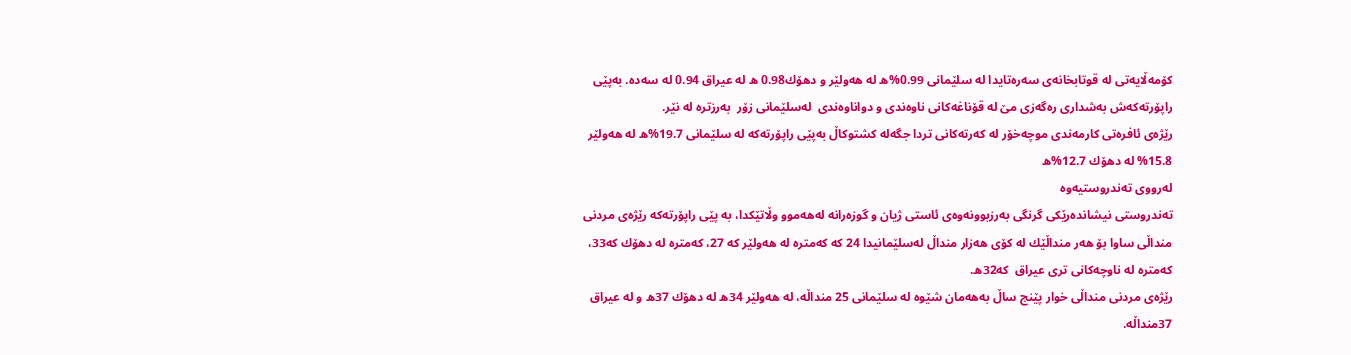كۆمه‌ڵایه‌تی له‌ قوتابخانه‌ی سه‌ره‌تایدا له‌ سلێمانی 0.99%ه‌ له‌ هه‌ولێر و دهۆك0.98 ه‌ له‌ عیراق 0.94 له‌ سه‌ده‌. به‌پێی راپۆرته‌كه‌ش به‌شداری ره‌گه‌زی مێ‌ له‌ قۆناغه‌كانی ناوه‌ندی و دواناوه‌ندی  له‌سلێمانی زۆر  به‌رزتره‌ له‌ نێر.
رێژه‌ی ئافره‌تی كارمه‌ندی موچه‌خۆر له‌ كه‌رته‌كانی تردا جگه‌له‌ كشتوكاڵ به‌پێی راپۆرته‌كه‌ له‌ سلێمانی 19.7%ه‌ له‌ هه‌ولێر 15.8% له‌ دهۆك 12.7%ه‌
له‌رووی ته‌ندروستیه‌وه‌
ته‌ندروستی نیشانده‌رێكی گرنگی به‌رزبوونه‌وه‌ی ئاستی ژیان و گوزه‌رانه‌ له‌هه‌موو وڵاتێكدا، به‌ پێی راپۆرته‌كه‌ رێژه‌ی مردنی منداڵی ساوا بۆ هه‌ر منداڵێك له‌ كۆی هه‌زار منداڵ له‌سلێمانیدا 24 كه‌ كه‌متره‌ له‌ هه‌ولێر كه‌ 27، كه‌متره‌ له‌ دهۆك كه‌33، كه‌متره‌ له‌ ناوچه‌كانی تری عیراق  كه‌32ه‌.
رێژه‌ی مردنی منداڵی خوار پێنج ساڵ به‌هه‌مان شێوه‌ له‌ سلێمانی 25 منداڵه‌، له‌ هه‌ولێر 34ه‌ له‌ دهۆك 37ه‌ و له‌ عیراق  37منداڵه‌.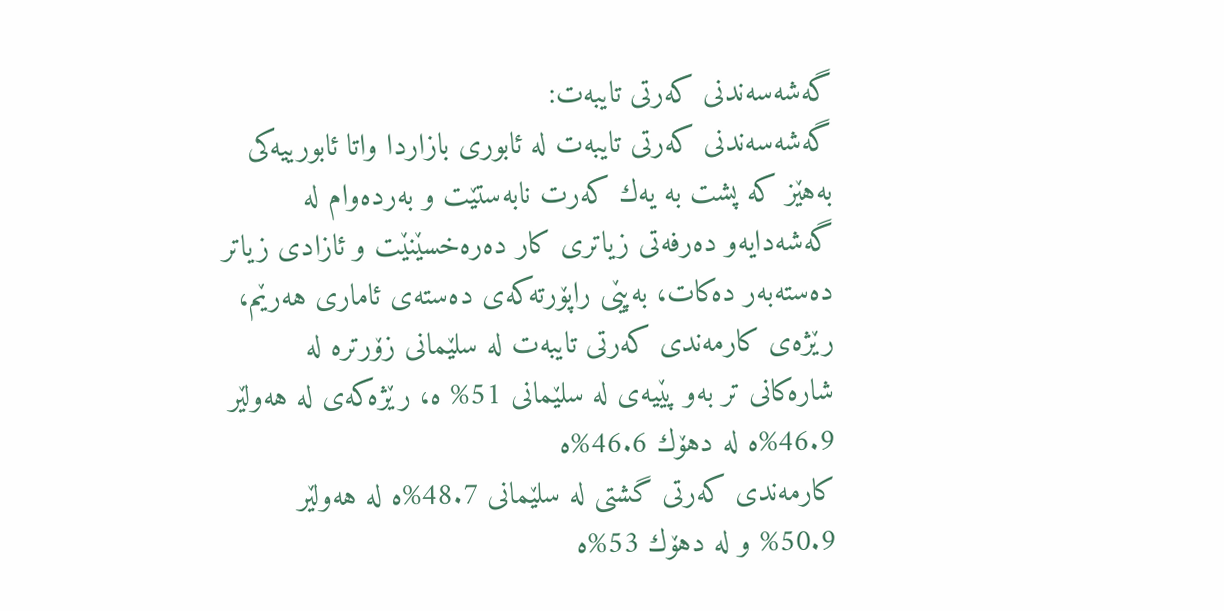گه‌شه‌سه‌ندنی كه‌رتی تایبه‌ت:
گه‌شه‌سه‌ندنی كه‌رتی تایبه‌ت له‌ ئابوری بازاردا واتا ئابورییه‌كی به‌هێز كه‌ پشت به‌ یه‌ك كه‌رت نابه‌ستێت و به‌رده‌وام له‌ گه‌شه‌دایه‌و ده‌رفه‌تی زیاتری كار ده‌ره‌خسێنێت و ئازادی زیاتر ده‌سته‌به‌ر ده‌كات، به‌پێی راپۆرته‌كه‌ی ده‌سته‌ی ئاماری هه‌رێم، رێژه‌ی كارمه‌ندی كه‌رتی تایبه‌ت له‌ سلێمانی زۆرتره‌ له‌ شاره‌كانی تر به‌و پێیه‌ی له‌ سلێمانی 51% ه‌، رێژه‌كه‌ی له‌ هه‌ولێر 46.9%ه‌ له‌ دهۆك 46.6%ه‌
كارمه‌ندی كه‌رتی گشتی له‌ سلێمانی 48.7%ه‌ له‌ هه‌ولێر 50.9% و له‌ دهۆك 53%ه‌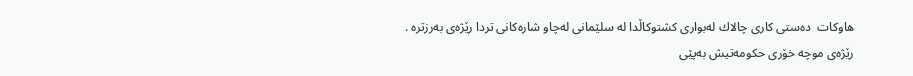هاوكات  ده‌ستی كاری چالاك له‌بواری كشتوكاڵدا له‌ سلێمانی له‌چاو شاره‌كانی تردا رێژه‌ی به‌رزتره‌ .
رێژه‌ی موچه‌ خۆری حكومه‌تیش به‌پێی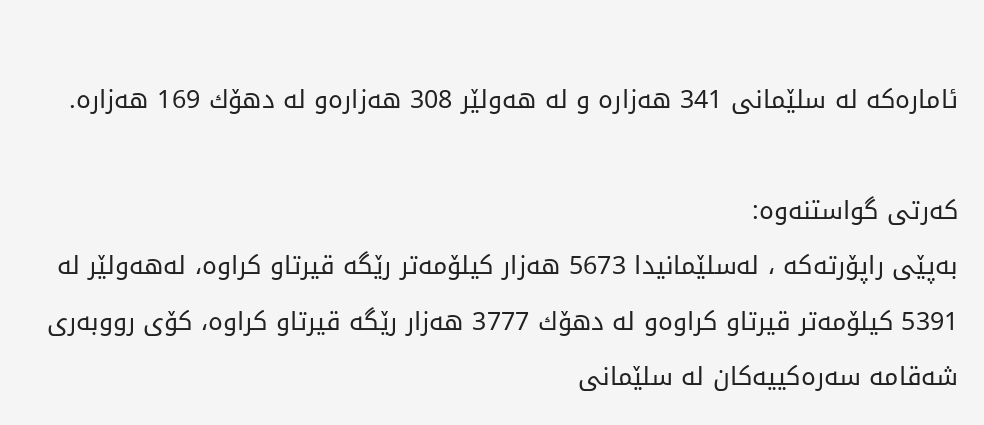ئاماره‌كه‌ له‌ سلێمانی 341 هه‌زاره‌ و له‌ هه‌ولێر 308 هه‌زاره‌و له‌ دهۆك 169 هه‌زاره‌.

كه‌رتی گواستنه‌وه‌:
به‌پێی راپۆرته‌كه‌ ، له‌سلێمانیدا 5673 هه‌زار كیلۆمه‌تر رێگه‌ قیرتاو كراوه‌، له‌هه‌ولێر له‌ 5391 كیلۆمه‌تر قیرتاو كراوه‌و له‌ دهۆك 3777 هه‌زار رێگه‌ قیرتاو كراوه‌، كۆی رووبه‌ری شه‌قامه‌ سه‌ره‌كییه‌كان له‌ سلێمانی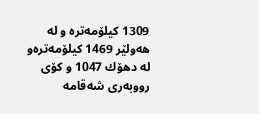1309 كیلۆمه‌تره‌ و له‌ هه‌ولێر 1469 كیلۆمه‌تره‌و له‌ دهۆك 1047 و كۆی رووبه‌ری شه‌قامه‌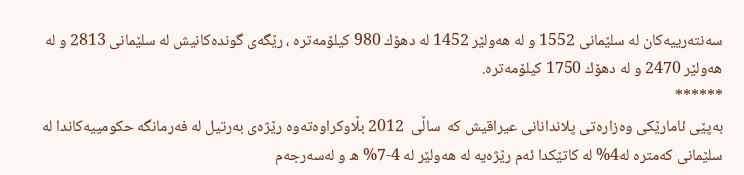سه‌نته‌رییه‌كان له‌ سلێمانی 1552 و له‌ هه‌ولێر 1452 له‌ دهۆك 980 كیلۆمه‌تره‌ ، رێگه‌ی گونده‌كانیش له‌ سلێمانی 2813 و له‌ هه‌ولێر 2470 و له‌ دهۆك 1750 كیلۆمه‌تره‌.
******
به‌پێی ئامارێكی وه‌زاره‌تی پلاندانانی عیراقیش كه‌  ساڵی  2012 بڵاوكراوه‌ته‌وه‌ رێژه‌ی به‌رتیل له‌ فه‌رمانگه‌ حكومییه‌كاندا له‌ سلێمانی كه‌متره‌ له‌4% له‌ كاتێكدا ئه‌م رێژه‌یه‌ له‌ هه‌ولێر له‌ 4-7% ه‌ و له‌سه‌رجه‌م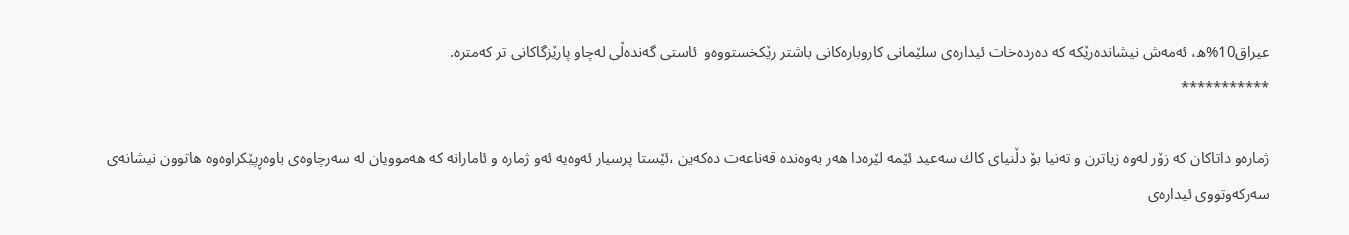عیراق10%ه‌، ئه‌مه‌ش نیشانده‌رێكه‌ كه‌ ده‌رده‌خات ئیداره‌ی سلێمانی كاروباره‌كانی باشتر رێكخستووه‌و  ئاستی گه‌نده‌ڵی له‌چاو پارێزگاكانی تر كه‌متره‌.
***********

ژماره‌و داتاكان كه‌ زۆر له‌وه‌ زیاترن و ته‌نیا بۆ دڵنیای كاك سه‌عید ئێمه‌ لێره‌دا هه‌ر به‌وه‌نده‌ قه‌ناعه‌ت ده‌كه‌ین ،ئێستا پرسیار ئه‌وه‌یه‌ ئه‌و ژماره‌ و ئامارانه‌ كه‌ هه‌موویان له‌ سه‌رچاوه‌ی باوه‌ڕپێكراوه‌وه‌ هاتوون نیشانه‌ی سه‌ركه‌وتووی ئیداره‌ی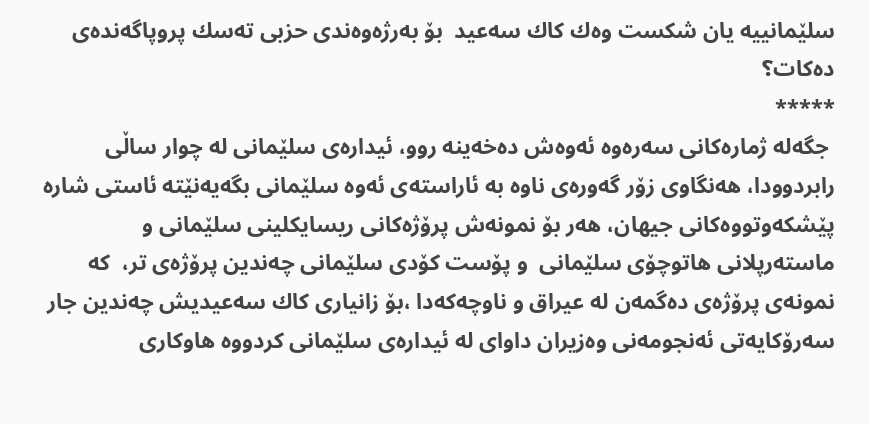سلێمانییه‌ یان شكست وه‌ك كاك سه‌عید  بۆ به‌رژه‌وه‌ندی حزبی ته‌سك پروپاگه‌نده‌ی ده‌كات؟
*****
 جگه‌له‌ ژماره‌كانی سه‌ره‌وه‌ ئه‌وه‌ش ده‌خه‌ینه‌ روو، ئیداره‌ی سلێمانی له‌ چوار ساڵی رابردوودا، هه‌نگاوی زۆر گه‌وره‌ی ناوه‌ به‌ ئاراسته‌ی ئه‌وه‌ سلێمانی بگه‌یه‌نێته‌ ئاستی شاره‌ پێشكه‌وتووه‌كانی جیهان، هه‌ر بۆ نمونه‌ش پرۆژه‌كانی ریسایكلینی سلێمانی و ماسته‌رپلانی هاتوچۆی سلێمانی  و پۆست كۆدی سلێمانی چه‌ندین پرۆژه‌ی تر،  كه‌ نمونه‌ی پرۆژه‌ی ده‌گمه‌ن له‌ عیراق و ناوچه‌كه‌دا ،بۆ زانیاری كاك سه‌عیدیش چه‌ندین جار سه‌رۆكایه‌تی ئه‌نجومه‌نی وه‌زیران داوای له‌ ئیداره‌ی سلێمانی كردووه‌ هاوكاری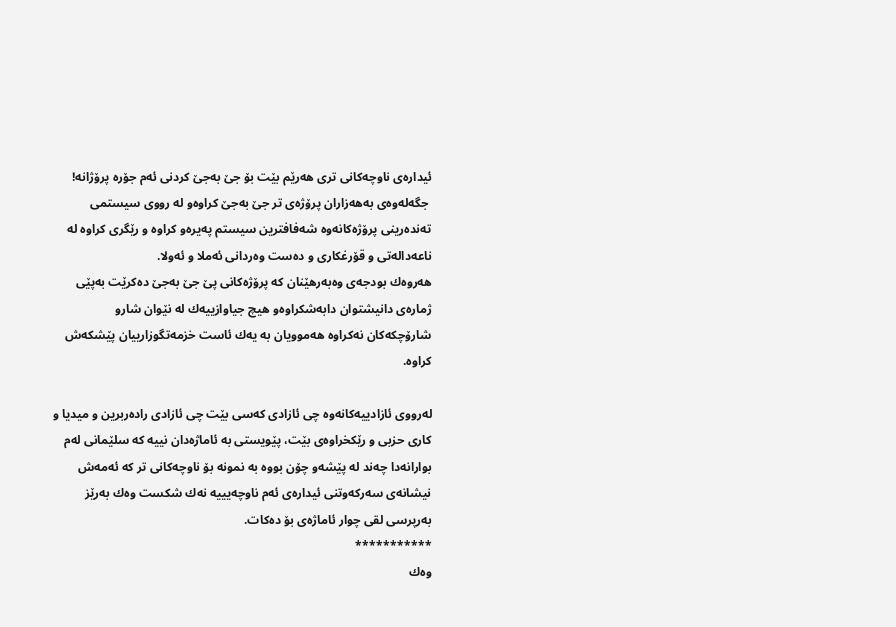ئیداره‌ی ناوچه‌كانی تری هه‌رێم بێت بۆ جێ‌ به‌جێ‌ كردنی ئه‌م جۆره‌ پرۆژانه‌!
 جگه‌له‌وه‌ی به‌هه‌زاران پرۆژه‌ی تر جێ‌ به‌جێ‌ كراوه‌و له‌ رووی سیستمی ته‌نده‌رینی پرۆژه‌كانه‌وه‌ شه‌فافترین سیستم په‌یره‌و كراوه‌ و رێگری كراوه‌ له‌ ناعه‌داله‌تی و قۆرغكاری و ده‌ست وه‌ردانی ئه‌ملا و ئه‌ولا.
هه‌روه‌ك بودجه‌ی وه‌به‌رهێنان كه‌ پرۆژه‌كانی پێ‌ جێ‌ به‌جێ‌ ده‌كرێت به‌پێی ژماره‌ی دانیشتوان دابه‌شكراوه‌و هیچ جیاوازییه‌ك له‌ نێوان شارو شارۆچكه‌كان نه‌كراوه‌ هه‌موویان به‌ یه‌ك ئاست خزمه‌تگوزارییان پێشكه‌ش كراوه‌.

له‌رووی ئازادییه‌كانه‌وه‌ چی ئازادی كه‌سی بێت چی ئازادی راده‌ربرین و میدیا و كاری حزبی و رێكخراوه‌ی بێت، پێویستی به‌ ئاماژه‌دان نییه‌ كه‌ سلێمانی له‌م بوارانه‌دا چه‌ند له‌ پێشه‌و چۆن بووه‌ به‌ نمونه‌ بۆ ناوچه‌كانی تر كه‌ ئه‌مه‌ش نیشانه‌ی سه‌ركه‌وتنی ئیداره‌ی ئه‌م ناوچه‌یییه‌ نه‌ك شكست وه‌ك به‌رێز به‌رپرسی لقی چوار ئاماژه‌ی بۆ ده‌كات.
***********
وه‌ك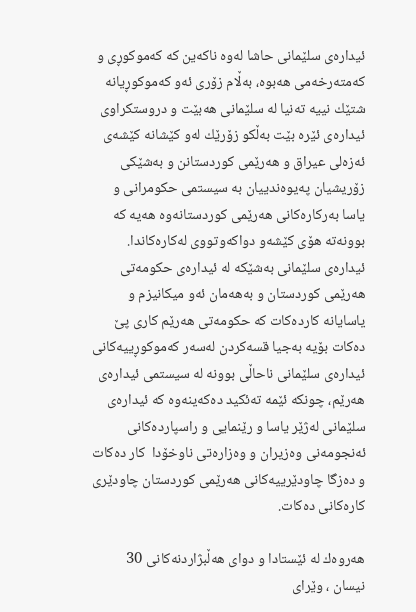ئیداره‌ی سلێمانی حاشا له‌وه‌ ناكه‌ین كه‌ كه‌موكوڕی و كه‌مته‌رخه‌می هه‌بوه‌، به‌ڵام زۆری ئه‌و كه‌موكوڕیانه‌ شتێك نییه‌ ته‌نیا له‌ سلێمانی هه‌بێت و دروستكراوی ئیداره‌ی ئێره‌ بێت به‌ڵكو زۆرێك له‌و كێشانه‌ كێشه‌ی ئه‌زه‌لی عیراق و هه‌رێمی كوردستانن و به‌شێكی زۆریشیان په‌یوه‌ندییان به‌ سیستمی حكومرانی و یاسا به‌ركاره‌كانی هه‌رێمی كوردستانه‌وه‌ هه‌یه‌ كه‌ بوونه‌ته‌ هۆی كێشه‌و دواكه‌وتووی له‌كاره‌كاندا.
ئیداره‌ی سلێمانی به‌شێكه‌ له‌ ئیداره‌ی حكومه‌تی هه‌رێمی كوردستان و به‌هه‌مان ئه‌و میكانیزم و یاسایانه‌ كارده‌كات كه‌ حكومه‌تی هه‌رێم كاری پێ‌ ده‌كات بۆیه‌ به‌جیا قسه‌كردن له‌سه‌ر كه‌موكوڕییه‌كانی ئیداره‌ی سلێمانی ناحاڵی بوونه‌ له‌ سیستمی ئیداره‌ی هه‌رێم، چونكه‌ ئێمه‌ ته‌ئكید ده‌كه‌ینه‌وه‌ كه‌ ئیداره‌ی سلێمانی له‌ژێر یاسا و رێنمایی و راسپارده‌كانی ئه‌نجومه‌نی وه‌زیران و وه‌زاره‌تی ناوخۆدا  كار ده‌كات و ده‌زگا چاودێرییه‌كانی هه‌رێمی كوردستان چاودێری كاره‌كانی ده‌كات.

هه‌روه‌ك له‌ ئێستادا و دوای هه‌ڵبژاردنه‌كانی 30 نیسان ، وێرای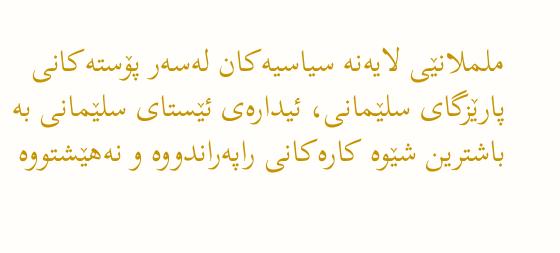ململانێی لایه‌نه‌ سیاسیه‌كان له‌سه‌ر پۆسته‌كانی پارێزگای سلێمانی، ئیداره‌ی ئێستای سلێمانی به‌ باشترین شێوه‌ كاره‌كانی راپه‌راندووه‌ و نه‌هێشتووه‌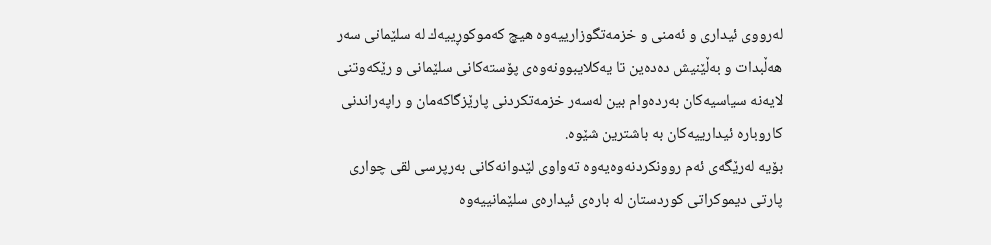له‌رووی ئیداری و ئه‌منی و خزمه‌تگوزارییه‌وه‌ هیچ كه‌موكوڕییه‌ك له‌ سلێمانی سه‌ر هه‌ڵبدات و به‌ڵێنیش ده‌ده‌ین تا یه‌كلایبوونه‌وه‌ی پۆسته‌كانی سلێمانی و رێكه‌وتنی لایه‌نه‌ سیاسیه‌كان به‌رده‌وام بین له‌سه‌ر خزمه‌تكردنی پارێزگاكه‌مان و راپه‌راندنی كاروباره‌ ئیدارییه‌كان به‌ باشترین شێوه‌.
بۆیه‌ له‌رێگه‌ی ئه‌م روونكردنه‌وه‌یه‌وه‌ ته‌واوی لێدوانه‌كانی به‌رپرسی لقی چواری پارتی دیموكراتی كوردستان له‌ باره‌ی ئیداره‌ی سلێمانییه‌وه‌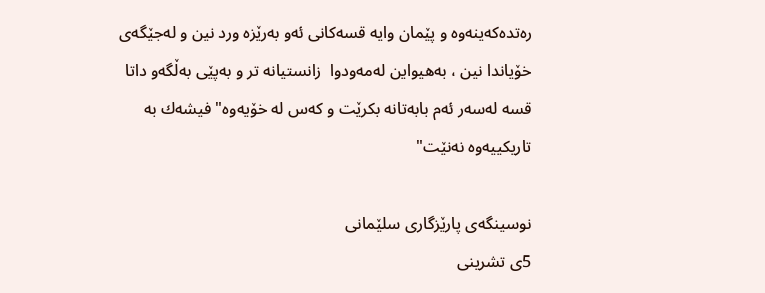ره‌تده‌كه‌ینه‌وه‌ و پێمان وایه‌ قسه‌كانی ئه‌و به‌رێزه‌ ورد نین و له‌جێگه‌ی خۆیاندا نین ، به‌هیواین له‌مه‌ودوا  زانستیانه‌ تر و به‌پێی به‌ڵگه‌و داتا قسه‌ له‌سه‌ر ئه‌م بابه‌تانه‌ بكرێت و كه‌س له‌ خۆیه‌وه‌" فیشه‌ك به‌ تاریكییه‌وه‌ نه‌نێت"

نوسینگه‌ی پارێزگاری سلێمانی
5ی تشرینی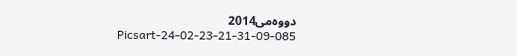دووه‌می2014
Picsart-24-02-23-21-31-09-085